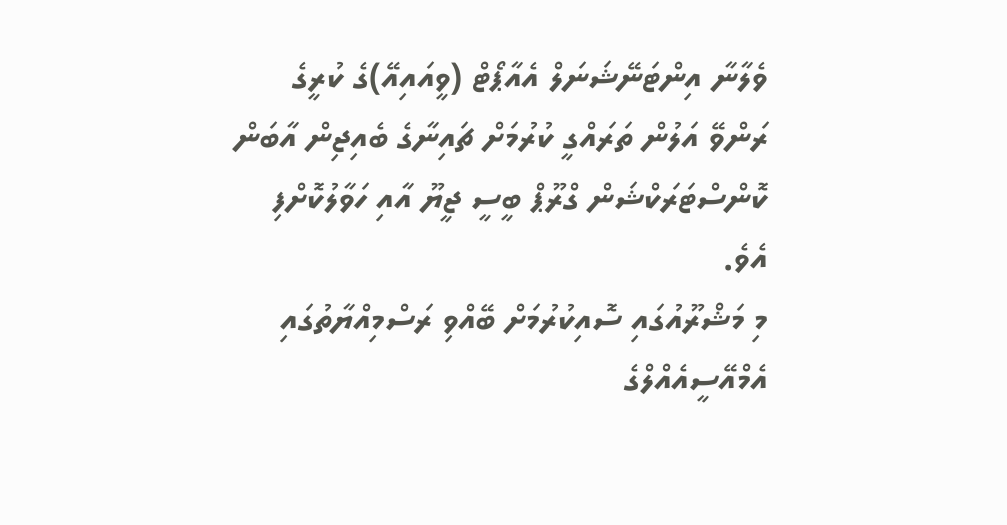ވެލާނާ އިންޓަނޭޝަނަލް އެއާޕޯޓް (ވީއައިއޭ)ގެ ކުރީގެ ރަންވޭ އަލުން ތަރައްގީ ކުރުމަށް ޗައިނާގެ ބެއިޖިން އާބަން ކޮންސްޓަރަކްޝަން ގްރޫޕް ބީސީ ޖީޔޫ އާއި ހަވާލުކޮށްފި އެވެ.
މި މަޝްރޫއުގައި ސޮއިކުރުމަށް ބޭއްވި ރަސްމިއްޔާތުގައި އެމްއޭސީއެއްލްގެ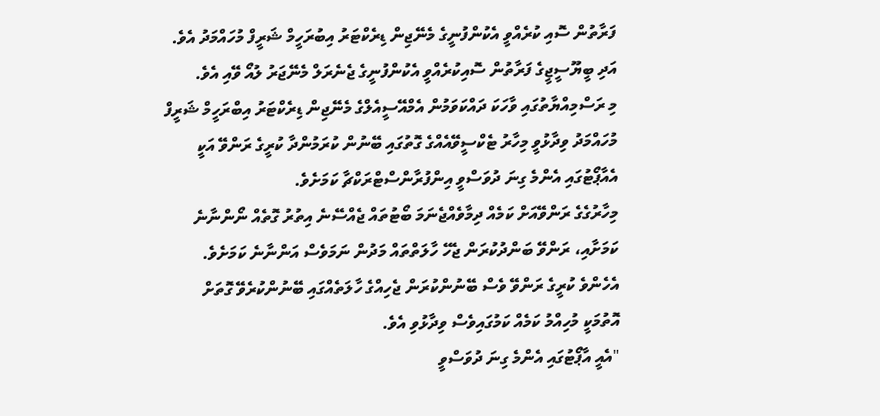ފަރާތުން ސޮއި ކުރެއްވީ އެކުންފުނީގެ މެނޭޖިން ޑިރެކްޓަރު އިބުރަހީމް ޝަރީފް މުހައްމަދު އެވެ. އަދި ބީޔޫސީޖީގެ ފަރާތުން ސޮއިކުރެއްވީ އެކުންފުނީގެ ޖެނެރަލް މެނޭޖަރު ލުއޯ ވޭއި އެވެ.
މި ރަސްމިއްޔާތުގައި ވާހަކަ ދައްކަވަމުން އެމްއޭސީއެލްގެ މެނޭޖިން ޑިރެކްޓަރު އިބްރަހީމް ޝަރީފް މުހައްމަދު ވިދާޅުވީ މިހާރު ޓެކްސީވޭއެއްގެ ގޮތުގައި ބޭނުން ކުރަމުންދާ ކުރީގެ ރަންވޭ އަކީ އެއާޕޯޓުގައި އެންމެ ގިނަ ދުވަސްވީ އިންފުރާންސްޓްރަކްޗާ ކަމަށެވެ.
މިހާރުގެގެ ރަންވޭއަށް ކަމެއް ދިމާވެއްޖެނަމަ ބޯޓުތައް ޖެއްސޭނެ އިތުރު ގޮތެއް ނޯންނާނެ ކަމަށާއި، ރަންވޭ ބަންދުކުރަން ޖެހޭ ހާލަތްތައް މަދުން ނަމަވެސް އަންނާނެ ކަމަށެވެ. އެހެންވެ ކުރީގެ ރަންވޭ ވެސް ބޭނުންކުރަން ޖެހިއްގެ ހާލަތެއްގައި ބޭނުންކުރެވޭ ގޮތަށް އޮތުމަކީ މުހިއްމު ކަމެއް ކަމުގައިވެސް ވިދާޅުވި އެވެ.
"އެއީ އާޕޯޓުގައި އެންމެ ގިނަ ދުވަސްވީ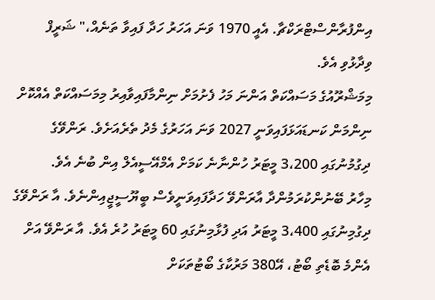އިންފުރާންސްޓްރަކްޗާ. އެއީ 1970 ވަނަ އަހަރު ހަދާ ފައިވާ ތަނެއް،" ޝަރީފް ވިދާޅުވި އެވެ.
މިމަޝްރޫއުގެ މަސައްކަތް އަންނަ މަހު ފެށުމަށް ނިންމާފައިވާއިރު މިމަސައްކަތް އެއްކޮށް ނިންމަން ކަނޑައަޅަފައިވަނީ 2027 ވަނަ އަހަރުގެ މެދު ތެރެއަށެވެ. ރަންވޭގެ ދިގުމުނުގައި 3،200 މީޓަރު ހުންނާނެ ކަމަށް އެމްއޭސީއެލް އިން ބުނެ އެވެ.
މިހާރު ބޭނުންކުރަމުންދާ އާރަންވޭ ހަދާފައިވަނީވެސް ބީޔޫސީޖީއިންނެވެ. އާ ރަންވޭގެ ދިގުމިނުގައި 3،400 މީޓަރު އަދި ފުޅާމިނުގައި 60 މީޓަރު ހުރެ އެވެ. އާ ރަންވޭ އަށް އެންމެ ބޮޑެތި ބޯޓު، އޭ380 މަރުކާގެ ބޯޓުތަކަށް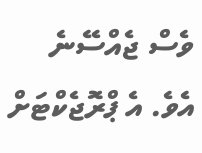ވެސް ޖެއްސޭނެ އެވެ. އެ ޕްރޮޖެކްޓަށް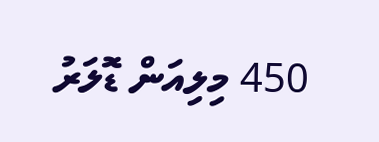450 މިލިއަން ޑޮލަރު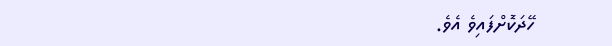ހޭދަކޮށްފައިވެ އެވެ.